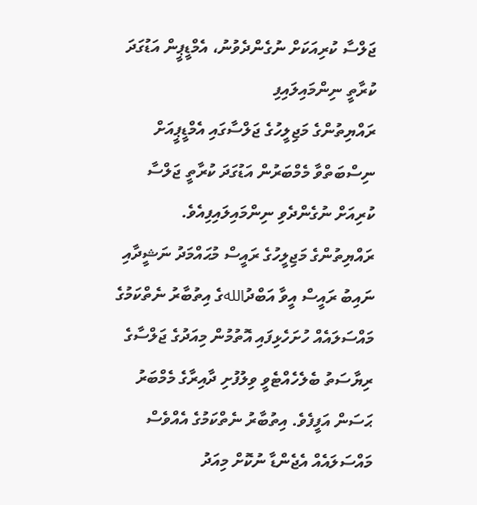ޖަލްސާ ކުރިއަކަށް ނުގެންދެވުނު، އެމްޑީޕީން އަޑުގަދަ ކުރާތީ ނިންމައިލައިފި
ރައްޔިތުންގެ މަޖިލީހުގެ ޖަލްސާގައި އެމްޑީޕީއަށް ނިސްބަތްވާ މެމްބަރުން އަޑުގަދަ ކުރާތީ ޖަލްސާ ކުރިއަށް ނުގެންދެވި ނިންމައިލައިފިއެވެ.
ރައްޔިތުންގެ މަޖިލީހުގެ ރައީސް މުޙައްމަދު ނަޝީދާއި ނައިބު ރައީސް އީވާ އަބްދުاللهގެ އިތުބާރު ނެތްކަމުގެ މައްސަލައެއް ހުށަހެޅިފައި އޮތުމުން މިއަދުގެ ޖަލްސާގެ ރިޔާސަތު ބެލެހެއްޓެވީ ވިލުފުށި ދާއިރާގެ މެމްބަރު ޙަސަން އަފީފެވެ. އިތުބާރު ނެތްކަމުގެ އެއްވެސް މައްސަލައެއް އެޖެންޑާ ނުކޮށް މިއަދު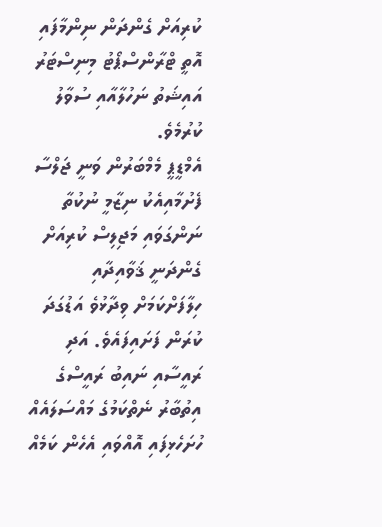ކުރިއަށް ގެންދަން ނިންމާފައި އޮތީ ޓްރާންސްޕޯޓު މިނިސްޓަރު އައިޝަތު ނަހުލާއާއި ސުވާލު ކުރުމެވެ.
އެމްޑީޕީ މެމްބަރުން ވަނީ ޖަލްސާ ފެށުމާއިއެކު ނިޒާމީ ނުކުތާ ނަންގަވައި މަޖިލިސް ކުރިއަށް ގެންދަނީ ޤަވާއިދާއި ހިލާފަށްކަމަށް ވިދާޅުވެ އަޑުގަދަ ކުރަން ފަށައިފައެވެ. އަދި ރައީސާއި ނައިބު ރައީސްގެ އިތުބާރު ނެތްކަމުގެ މައްސަލައެއް ހުށަހެޅިފައި އޮއްވައި އެހެން ކަމެއް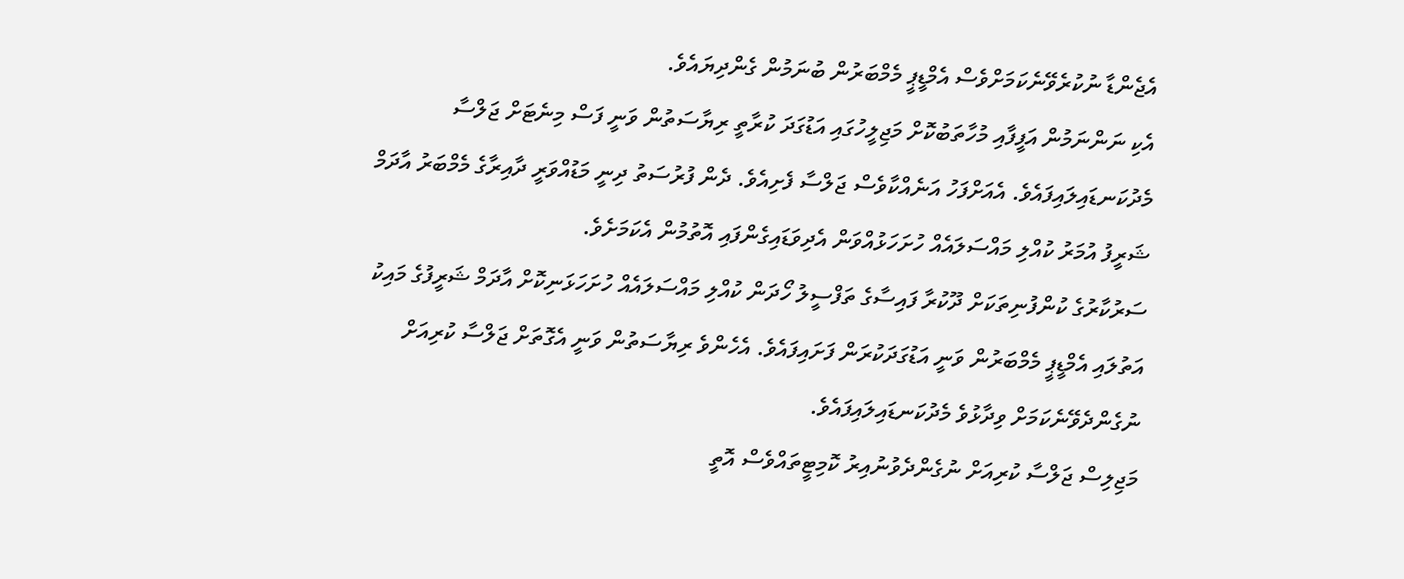އެޖެންޑާ ނުކުރެވޭނެކަމަށްވެސް އެމްޑީޕީ މެމްބަރުން ބުނަމުން ގެންދިޔައެވެ.
އެކި ނަންނަމުން އަފީފާއި މުހާތަބުކޮށް މަޖިލީހުގައި އަޑުގަދަ ކުރާތީ ރިޔާސަތުން ވަނީ ފަސް މިނެޓަށް ޖަލްސާ މެދުކަނޑައިލައިފައެވެ. އެއަށްފަހު އަނެއްކާވެސް ޖަލްސާ ފެށިއެވެ. ދެން ފުރުސަތު ދިނީ މަޑުއްވަރީ ދާއިރާގެ މެމްބަރު އާދަމް ޝަރީފު އުމަރު ކުއްލި މައްސަލައެއް ހުށަހަޅުއްވަން އެދިވަޑައިގެންފައި އޮތުމުން އެކަމަށެވެ.
ސަރުކާރުގެ ކުންފުނިތަކަށް ދޫކުރާ ފައިސާގެ ތަފްސީލު ހޯދަން ކުއްލި މައްސަލައެއް ހުށަހަޅަނިކޮށް އާދަމް ޝަރީފުގެ މައިކު އަތުލައި އެމްޑީޕީ މެމްބަރުން ވަނީ އަޑުގަދަކުރަން ފަށައިފައެވެ. އެހެންވެ ރިޔާސަތުން ވަނީ އެގޮތަށް ޖަލްސާ ކުރިއަށް ނުގެންދެވޭނެކަމަށް ވިދާޅުވެ މެދުކަނޑައިލައިފައެވެ.
މަޖިލިސް ޖަލްސާ ކުރިއަށް ނުގެންދެވުނުއިރު ކޮމިޓީތައްވެސް އޮތީ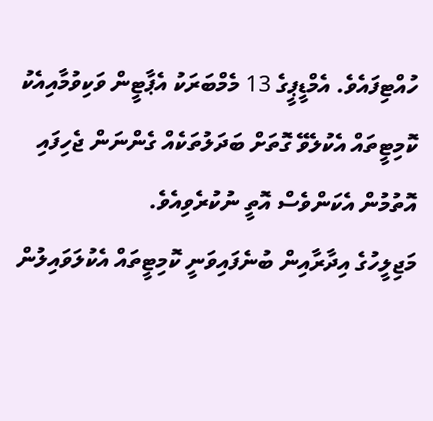ހުއްޓިފައެވެ. އެމްޑީޕީގެ 13 މެމްބަރަކު އެޕާޓީން ވަކިވުމާއިއެކު ކޮމިޓީތައް އެކުލެވޭ ގޮތަށް ބަދަލުތަކެއް ގެންނަން ޖެހިފައި އޮތުމުން އެކަންވެސް އޮތީ ނުކުރެވިއެވެ.
މަޖިލީހުގެ އިދާރާއިން ބުނެފައިވަނީ ކޮމިޓީތައް އެކުލަވައިލުން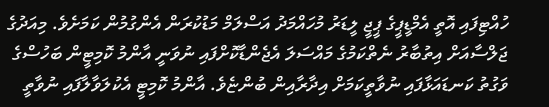ހުއްޓިފައި އޮތީ އެމްޑީޕީގެ ޕީޖީ ލީޑަރު މުހައްމަދު އަސްލަމް މަޑުކުރަން އެންގުމުން ކަމަށެވެ. މިއަދުގެ ޖަލްސާއަށް އިތުބާރު ނެތްކަމުގެ މައްސަލަ އެޖެންޑާކޮށްފައި ނުވަނީ އާންމު ކޮމިޓީން ބަހުސްގެ ވަގުތު ކަނޑައަޅާފައި ނުވާތީކަމަށް އިދާރާއިން ބުންޏެވެ. އާންމު ކޮމިޓީ އެކުލަވާލާފައި ނުވާތީ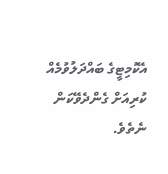އެކޮމިޓީގެ ބައްދަލުވުމެއް ކުރިއަށް ގެންދެވޭކަން ނެތެވެ.